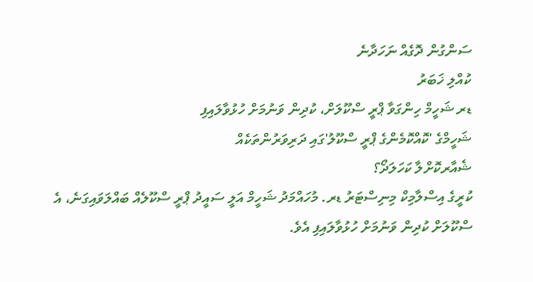ސަންގުން ދޮގެއް ނަހަދާނެ
ކުއްލި ޚަބަރު
ޑރ ޝަހީމް ހިންގަވާ ޕްރީ ސްކޫލަށް، ކުދިން ވަނުމަށް ހުޅުވާލައިފި
ޝަހީމްގެ 'ކޮއްކޮމެންގެ ޕްރީ ސްކޫލު'ގައި ދަރިވަރުންތަކެއް
ޝެއާރކޮށްލާ ކަހަލަދޯ؟
ކުރީގެ އިސްލާމިކް މިނިސްޓަރު ޑރ. މުހައްމަދު ޝަހީމް އަލީ ސައީދު ޕްރީ ސްކޫލެއް ބައްލަވައިގަނެ، އެ ސްކޫލަށް ކުދިން ވަނުމަށް ހުޅުވާލައިފި އެވެ.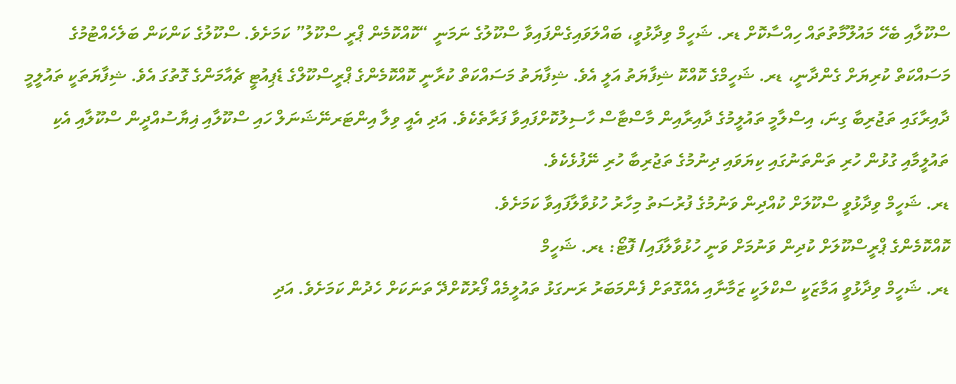ސްކޫލާއި ބެހޭ މައުލޫމާތުތައް ހިއްސާކޮށް ޑރ. ޝަހީމް ވިދާޅުވީ، ބައްލަވައިގެންފައިވާ ސްކޫލުގެ ނަމަނީ “ކޮއްކޮމެން ޕްރީ ސްކޫލު” ކަމަށެވެ. ސްކޫލުގެ ކަންކަން ބަލެހެއްޓުމުގެ މަސައްކަތް ކުރިޔަށް ގެންދާނީ، ޑރ. ޝަހީމްގެ ކޮއްކޮ ޝިފާޔަތު އަލީ އެވެ. ޝިފާޔަތު މަސައްކަތް ކުރާނީ ކޮއްކޮމެންގެ ޕްރީސްކޫލްގެ ޑެޕިއުޓީ ޗެއާމަންގެ ގޮތުގަ އެވެ. ޝިފާޔަތަކީ ތައުލީމީ ދާއިރާގައި ތަޖުރިބާ ގިނަ، އިސްލާމީ ތައުލީމުގެ ދާއިރާއިން މާސްޓާސް ހާސިލުކޮށްފައިވާ ފަރާތެކެވެ. އަދި އެއީ ވިލާ އިންޓަރނޭޝަނަލް ހައި ސްކޫލާއި ޣިޔާސުއްދީން ސްކޫލާއި އެކި ތައުލީމާއި ގުޅުން ހުރި ތަންތަނުގައި ކިޔަވައި ދިނުމުގެ ތަޖުރިބާ ހުރި ނޭފުޅެކެވެ.
ޑރ. ޝަހީމް ވިދާޅުވީ ސްކޫލަށް ކުއްދިން ވަނުމުގެ ފުރުސަތު މިހާރު ހުޅުވާލާފައިވާ ކަމަށެވެ.
ކޮއްކޮމެންގެ ޕްރީސްކޫލަށް ކުދިން ވަނުމަށް ވަނީ ހުޅުވާލާފައި/ ފޮޓޯ: ޑރ. ޝަހީމް
ޑރ. ޝަހީމް ވިދާޅުވީ އަމާޒަކީ ސްކްލަކީ ޒަމާނާއި އެއްގޮތަށް ފެންމަބަރު ރަނގަޅު ތައުލީމެއް ފޯރުކޮށްދޭ ތަނަކަށް ހެދުން ކަމަށެވެ. އަދި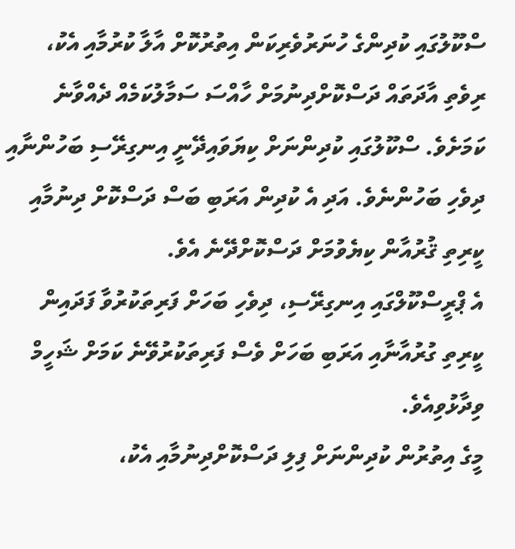ސްކޫލުގައި ކުދިންގެ ހުނަރުވެރިކަން އިތުރުކޮށް އާލާ ކުރުމާއި އެކު، ރިވެތި އާދަތައް ދަސްކޮށްދިނުމަށް ހާއްސަ ސަމާލުކަމެއް ދެއްވާނެ ކަމަށެވެ. ސްކޫލުގައި ކުދިންނަށް ކިޔަވައިދޭނީ އިނގިރޭސި ބަހުންނާއި ދިވެހި ބަހުންނެވެ. އަދި އެ ކުދިން އަރަބި ބަސް ދަސްކޮށް ދިނުމާއި ކީރިތި ޤުރުއާން ކިޔެވުމަށް ދަސްކޮށްދޭނެ އެވެ.
އެ ޕްރީސްކޫލްގައި އިނގިރޭސި، ދިވެހި ބަހަށް ފަރިތަކުރުވާ ފަދައިން ކީރިތި ގުރުއާނާއި އަރަބި ބަހަށް ވެސް ފަރިތަކުރުވޭނެ ކަމަށް ޝަހީމް ވިދާޅުވިއެވެ.
މީގެ އިތުރުން ކުދިންނަށް ފިލި ދަސްކޮށްދިނުމާއި އެކު،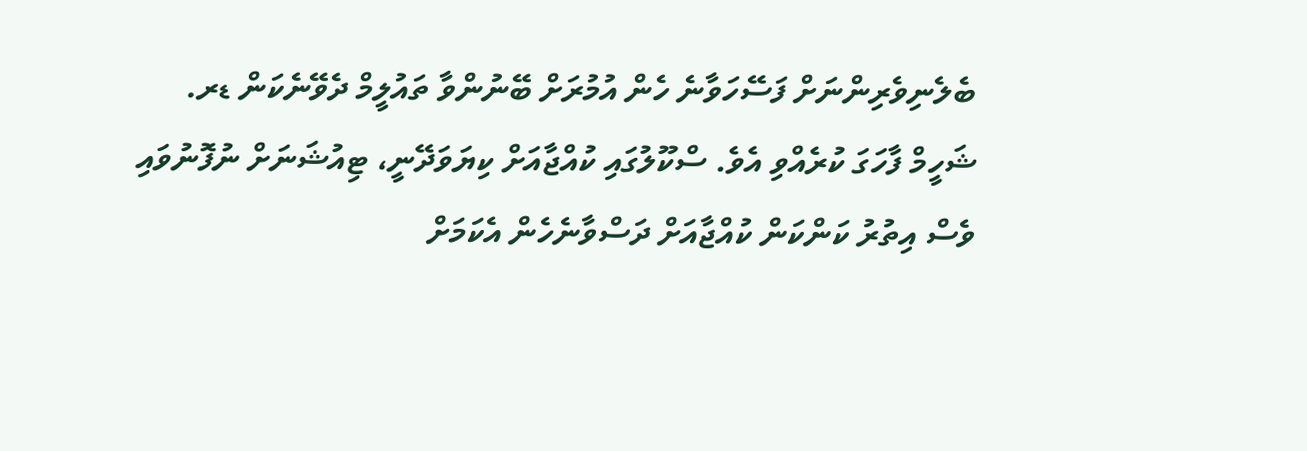ބެލެނިވެރިންނަށް ފަސޭހަވާނެ ހެން އުމުރަށް ބޭނުންވާ ތައުލީމް ދެވޭނެކަން ޑރ. ޝަހީމް ފާހަގަ ކުރެއްވި އެވެ. ސްކޫލުގައި ކުއްޖާއަށް ކިޔަވަދޭނީ، ޓިއުޝަނަށް ނުފޮނުވައި ވެސް އިތުރު ކަންކަން ކުއްޖާއަށް ދަސްވާނެހެން އެކަމަށް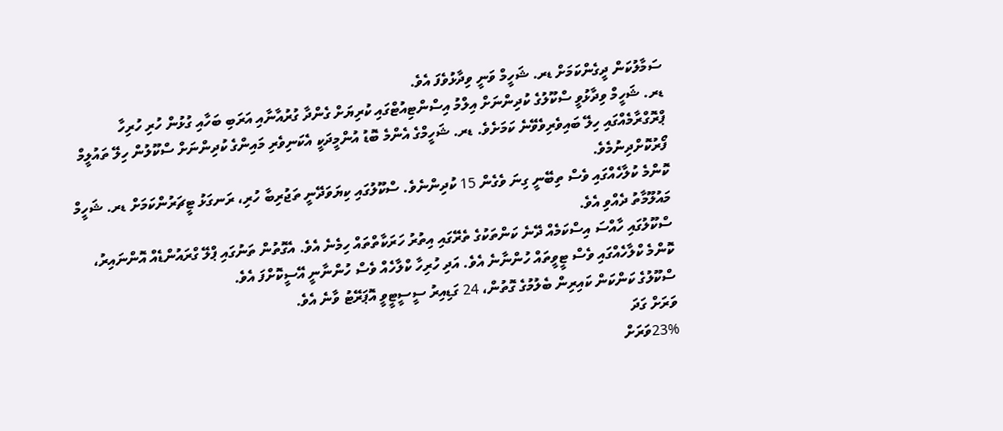ސަމާލުކަން ދީގެންކަމަށް ޑރ. ޝަހީމް ވަނީ ވިދާޅުވެފަ އެވެ.
ޑރ. ޝަހީމް ވިދާޅުވީ ސްކޫލުގެ ކުދިންނަށް އިލްމު އިސްންޓިއުޓްގައި ކުރިޔަށް ގެންދާ ގުރުއާނާއި އަރަބި ބަހާއި ގުޅުން ހުރި ހުރިހާ ޕްރޮގްރާމެއްގައި ހިލޭ ބައިވެރިވެވޭނެ ކަމަށެވެ. ޑރ. ޝަހީމްގެ އެންމެ ބޮޑު އުންމީދަކީ އެކަނިވެރި މައިންގެ ކުދިންނަށް ސްކޫލުން ހިލޭ ތައުލީމް ފޯރުކޮށްދިނުމެވެ.
ކޮންމެ ކުލާހެއްގައި ވެސް ތިބޭނީ ގިނަ ވެގެން 15 ކުދިންނެވެ. ސްކޫލުގައި ކިޔަވަދޭނީ ތަޖުރިބާ ހުރި، ރަނގަޅު ޓީޗަރުންކަމަށް ޑރ. ޝަހީމް މައުލޫމާތު ދެއްވި އެވެ.
ސްކޫލުގައި ހާއްސަ އިސްކަމެއް ދޭނެ ކަންތަކުގެ ތެރޭގައި އިތުރު ހަރަކާތްތައް ހިމެނެ އެވެ. އެގޮތުން ތަނުގައި ޕްލޭ ގްރައުންޑެއް އޮންނައިރު، ކޮންމެ ކްލާހެއްގައި ވެސް ޓީވީތައް ހުންނާނެ އެވެ. އަދި ހުރިހާ ކްލާހެއް ވެސް ހުންނާނީ އޭސީކޮށްފަ އެވެ.
ސްކޫލުގެ ކަންކަން ކައިރިން ބެލުމުގެ ގޮތުން، 24 ގަޑިއިރު ސީސީޓީވީ އޮޕަރޭޓު ވާނެ އެވެ.
ވަރަށް ގަދަ
23%ވަރަށް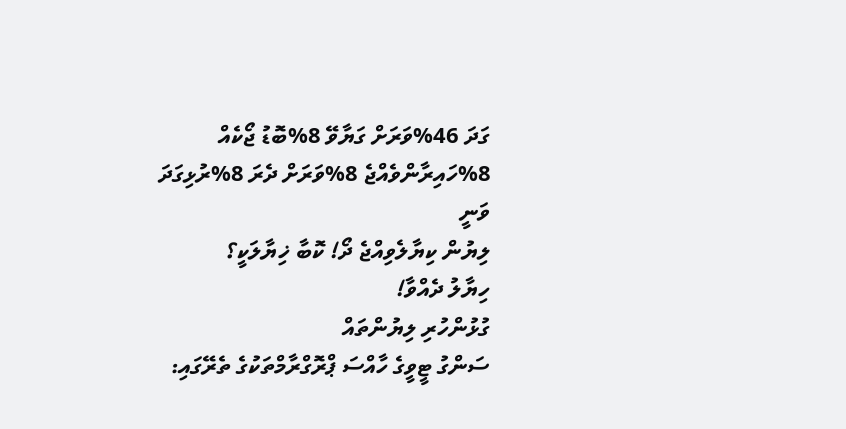ގަދަ 46%ވަރަށް ގަޔާވޭ 8%ބޮޑު ޖޯކެއް 8%ހައިރާންވެއްޖެ 8%ވަރަށް ދެރަ 8%ރުޅިގަދަ ވަނީ
ލިޔުން ކިޔާލެވިއްޖެ ދޯ! ކޮބާ ޚިޔާލަކީ؟
ހިޔާލު ދެއްވާ!
ގުޅުންހުރި ލިޔުންތައް
ސަންގު ޓީވީގެ ހާއްސަ ޕްރޮގްރާމްތަކުގެ ތެރޭގައި: